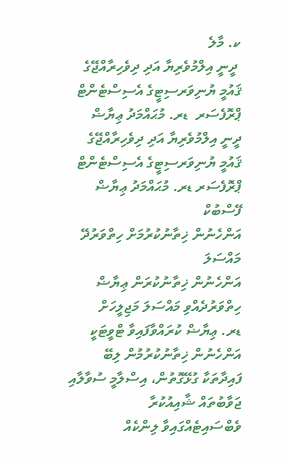ކ. މާލެ
 ދީނީ އިލްމުވެރިޔާ އަދި ދިވެހިރާއްޖޭގެ ޤައުމީ ޔުނިވަރސިޓީގެ އެސިސްޓެންޓް ޕްރޮފެސަރ  ޑރ. މުޙައްމަދު ޢިޔާޟް
ދީނީ އިލްމުވެރިޔާ އަދި ދިވެހިރާއްޖޭގެ ޤައުމީ ޔުނިވަރސިޓީގެ އެސިސްޓެންޓް ޕްރޮފެސަރ ޑރ. މުޙައްމަދު ޢިޔާޟް
ފޭސްބުކް
އަންހެނުން ޚިތާނުކުރުމަށް ހިތްވަރުދޭ މައްސަލަ
އަންހެނުން ޚިތާނުކުރަން ޢިޔާޟް ހިތްވަރުދެއްވި މައްސަލަ މަޖިލީހަށް
ޑރ. ޢިޔާޟް ކުރައްވާފައިވާ ޓްވީޓަކީ އަންހެނުން ޚިތާނުކުރުމުން ލިބޭ ފައިދާތަކާ ގުޅޭގޮތުން، އިސްލާމީ ސުވާލާއި ޖަވާބުތައް ޝާއިއުކުރާ ވެބްސައިޓެއްގައިވާ ލިންކެއް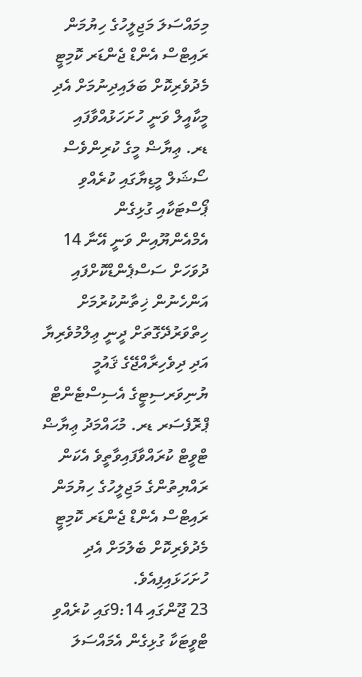މިމައްސަލަ މަޖިލީހުގެ ހިޔުމަން ރައިޓްސް އެންޑް ޖެންޑަރ ކޮމިޓީ މެދުވެރިކޮށް ބަލައިދިނުމަށް އެދި މީކާއީލް ވަނީ ހުށަހަޅުއްވާފައި
ޑރ. ޢިޔާޟް މީގެ ކުރިންވެސް ސޯޝަލް މީޑިޔާގައި ކުރެއްވި ޕޯސްޓަކާއި ގުޅިގެން އެމްއެންޔޫއިން ވަނީ އޭނާ 14 ދުވަހަށް ސަސްޕެންޑްކޮށްފައި
އަންހެނުން ޚިތާނުކުރުމަށް ހިތްވަރުދޭގޮތަށް ދީނީ ޢިލްމުވެރިޔާ އަދި ދިވެހިރާއްޖޭގެ ޤައުމީ ޔުނިވަރސިޓީގެ އެސިސްޓެންޓް ޕްރޮފެސަރ ޑރ. މުޙައްމަދު ޢިޔާޟް ޓްވީޓް ކުރައްވާފައިވާތީވެ އެކަން ރައްޔިތުންގެ މަޖިލީހުގެ ހިޔުމަން ރައިޓްސް އެންޑް ޖެންޑަރ ކޮމިޓީ މެދުވެރިކޮށް ބެލުމަށް އެދި ހުށަހަޅައިފިއެވެ.
23 ޖޫންގައި 9:14ގައި ކުރެއްވި ޓްވީޓަކާ ގުޅިގެން އެމައްސަލަ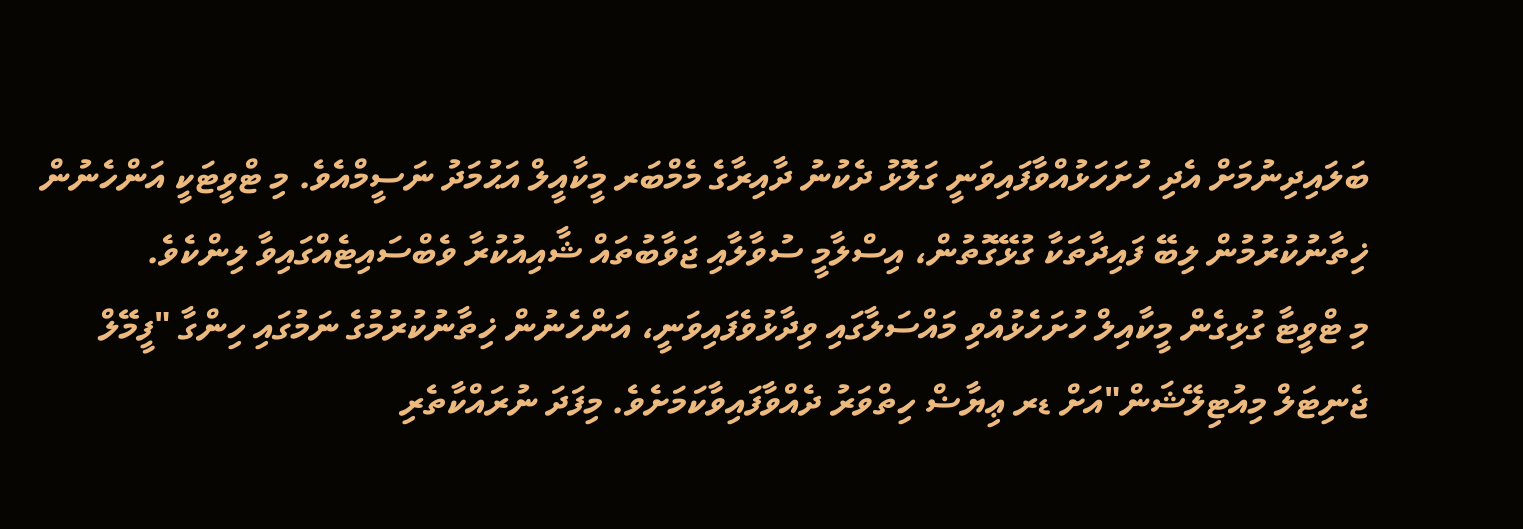ބަލައިދިނުމަށް އެދި ހުށަހަޅުއްވާފައިވަނީ ގަލޮޅު ދެކުނު ދާއިރާގެ މެމްބަރ މީކާއީލް އަޙުމަދު ނަސީމްއެވެ. މި ޓްވީޓަކީ އަންހެނުން ޚިތާނުކުރުމުން ލިބޭ ފައިދާތަކާ ގުޅޭގޮތުން، އިސްލާމީ ސުވާލާއި ޖަވާބުތައް ޝާއިއުކުރާ ވެބްސައިޓެއްގައިވާ ލިންކެވެ.
މި ޓްވީޓާ ގުޅިގެން މީކާއިލް ހުށަހެޅުއްވި މައްސަލާގައި ވިދާޅުވެފައިވަނީ، އަންހެނުން ޚިތާނުކުރުމުގެ ނަމުގައި ހިންގާ "ފީމޭލް ޖެނިޓަލް މިއުޓިލޭޝަން"އަށް ޑރ ޢިޔާޟް ހިތްވަރު ދެއްވާފައިވާކަމަށެވެ. މިފަދަ ނުރައްކާތެރި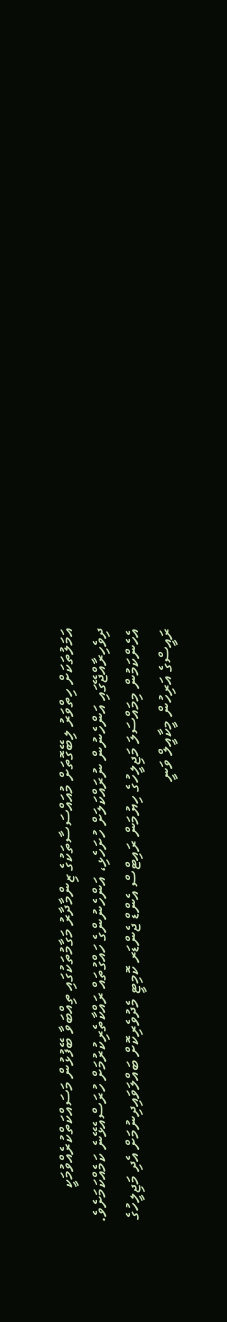އަމަލުތަކަށް ހިތްވަރު ލިބޭގޮތަށް މުއައްސަސާތަކުގެ ޒިންމާދާރު މަގާމުތަކުގައި ތިއްބަވާ ބޭފުޅުން މަސައްކަތްކުރެއްވުމަކީ ދިވެހިރާއްޖޭގައި އަންހެނުން ނުރައްކަލަށް ހުށަހެޅި، އަންހެނުންގެ ހައްގުތައް ރައްކާތެރިކުރުމަށް ހުރަސްއެޅޭނެ ކަމެއްކަމަށެވެ. އެހެންކަމުން މިމައްސަލަ މަޖިލީހުގެ ހިޔުމަން ރައިޓްސް އެންޑް ޖެންޑަރ ކޮމިޓީ މެދުވެރިކޮށް ބައްލަވައިދިނުމަށް އެދި މަޖިލީހުގެ ރައީސްގެ އަރިހުން މީކާއީލް ވަނީ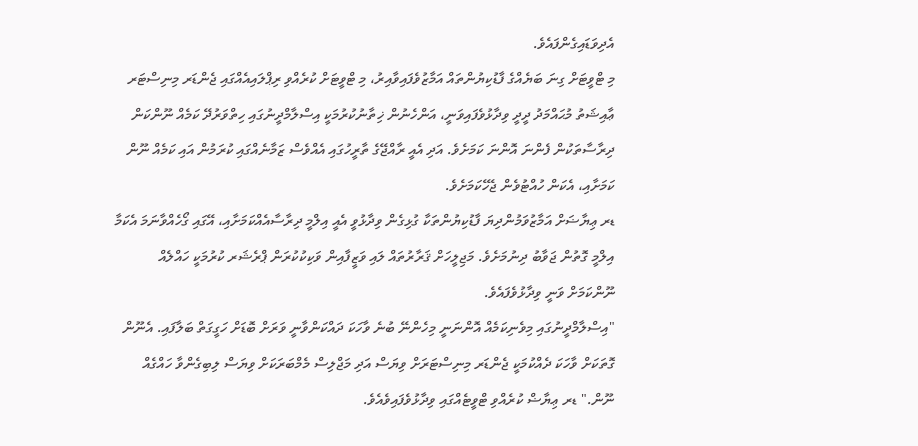އެދިވަޑައިގެންފައެވެ.
މި ޓްވީޓަށް ގިނަ ބަޔެއްގެ ފާޑުކިޔުންތައް އަމާޒުވެފައިވާއިރު، މި ޓްވީޓަށް ކުރެއްވި ރިޕްލައިއެއްގައި ޖެންޑަރ މިނިސްޓަރ ޢާއިޝަތު މުޙައްމަދު ދީދީ ވިދާޅުވެފައިވަނީ، އަންހެނުން ޚިތާނުކުރުމަކީ އިސްލާމްދީނުގައި ހިތްވަރުދޭ ކަމެއް ނޫންކަން ދިރާސާތަކުން ފެންނަ އޮންނަ ކަމަށެވެ. އަދި އެއީ ރާއްޖޭގެ ތާރީހުގައި އެއްވެސް ޒަމާނެއްގައި ކުރަމުން އައި ކަމެއް ނޫން ކަމަށާއި، އެކަން ހުއްޓުވެން ޖެހޭކަމަށެވެ.
ޑރ ޢިޔާޟަށް އަމާޒުވަމުންދިޔަ ފާޑުކިޔުންތަކާ ގުޅިގެން ވިދާޅުވީ އެއީ އިލްމީ ދިރާސާއެއްކަމަށާއި، އޭގައި ގޯހެއްވާނަމަ އެކަމާ އިލްމީ ގޮތުން ޖަވާބު ދިނުމަށެވެ. މަޖިލީހަށް ޤަރާރުތައް ލައި ވަޒީފާއިން ވަކިކުކުރަން ޕްރެޝަރ ކުރުމަކީ ހައްލެއް ނޫންކަމަށް ވަނީ ވިދާޅުވެފައެވެ.
"އިސްލާމްދީނުގައި މިވެނިކަމެއް އޮންނަނީ މިހެންނޭ ބުނެ ވާހަކަ ދައްކަންވާނީ ވަރަށް ބޮޑަށް ހަގީގަތް ބަލާފައި. އެނޫން ގޮތަކަށް ވާހަކަ ދެއްކުމަކީ ޖެންޑަރ މިނިސްޓަރަށް ވިޔަސް އަދި މަޖްލިސް މެމްބަރަކަށް ވިޔަސް ލިބިގެންވާ ހައްގެއް ނޫން." ޑރ ޢިޔާޟް ކުރެއްވި ޓްވީޓެއްގައި ވިދާޅުވެފައިވެއެވެ.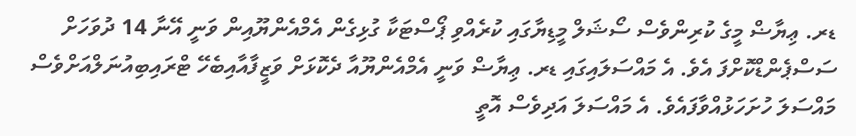ޑރ. ޢިޔާޟް މީގެ ކުރިންވެސް ސޯޝަލް މީޑިޔާގައި ކުރެއްވި ޕޯސްޓަކާ ގުޅިގެން އެމްއެންޔޫއިން ވަނީ އޭނާ 14 ދުވަހަށް ސަސްޕެންޑްކޮށްފަ އެވެ. އެ މައްސަލައިގައި ޑރ. ޢިޔާޟް ވަނީ އެމްއެންޔޫއާ ދެކޮޅަށް ވަޒީފާއާއިބެހޭ ޓްރައިބިއުނަލްއަށްވެސް މައްސަލަ ހުށަހަޅުއްވާފައެވެ. އެ މައްސަލަ އަދިވެސް އޮތީ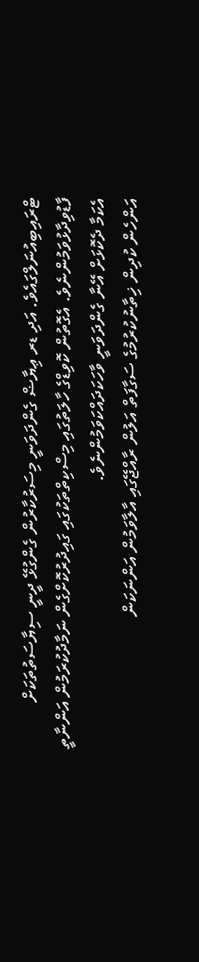ޓްރައިބިއުނަލްގައެވެ. އަދި ޑރ ޢިޔާޟް ގެންދަވަނީ މިސަރުކާރުން ގެންގުޅޭ ދީނީ ސިޔާސަތުތަކަށް ފާޑުވިދާޅުވަމުންނެވެ. އެގޮތުން ކޮވިޑްގެ ހާލަތުގައި މިސްކިތްތަކުގައި ގައިދުރުކޮށްގެން ނަމާދުކުރަމުން އަންނާތީ އެކަމާ ދެކޮޅަށް އޭނާ ގެންދަވަނީ ވާހަކަދައްކަވަމުންނެވެ.
އަންހެން ކުދިން ޚިތާނުކުރުމުގެ ސަގާފަތް އަލުން ރާއްޖޭގައި އާލާވަމުން އަންނަކަން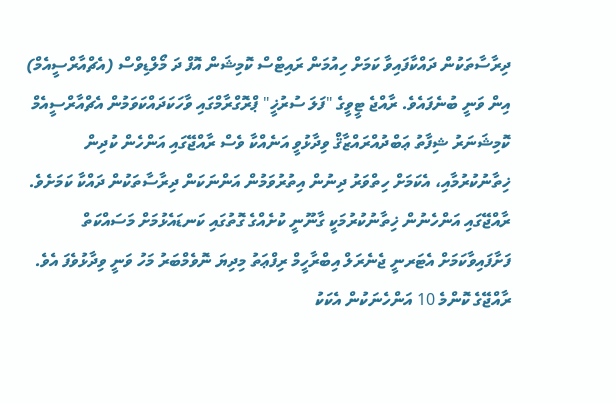ދިރާސާތަކުން ދައްކާފައިވާ ކަމަށް ހިއުމަން ރައިޓްސް ކޮމިޝަން އޮފް ދަ މޯލްޑިވްސް (އެޗްއާރްސީއެމް) އިން ވަނީ ބުނެފައެވެ. ރާއްޖެ ޓީވީގެ "ފަލަ ސުރުޚީ" ޕްރޮގްރާމްގައި ވާހަކަދައްކަވަމުން އެޗްއާރްސީއެމް ކޮމިޝަނަރު ޝިފާތު ޢަބްދުއްރައްޒާޤް ވިދާޅުވީ އަނެއްކާ ވެސް ރާއްޖޭގައި އަންހެން ކުދިން ޚިތާނުކުރުމާއި، އެކަމަށް ހިތްވަރު ދިނުން އިތުރުވަމުން އަންނަކަން ދިރާސާތަކުން ދައްކާ ކަމަށެވެ.
ރާއްޖޭގައި އަންހެނުން ޚިތާނުކުރުމަކީ ގާނޫނީ ކުށެއްގެ ގޮތުގައި ކަނޑައެޅުމަށް މަސައްކަތް ފަށާފައިވާކަމަށް އެޓަރނީ ޖެނެރަލް އިބްރާހީމް ރިފްޢަތު މިދިޔަ ނޮވެމްބަރު މަހު ވަނީ ވިދާޅުވެފަ އެވެ. ރާއްޖޭގެ ކޮންމެ 10 އަންހެނަކުން އެކަކު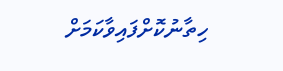ހިތާނުކޮށްފައިވާކަމަށް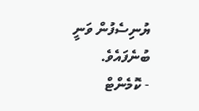ޔުނިސެފުން ވަނީ ބުނެފައެވެ.
- ކޮމެންޓް